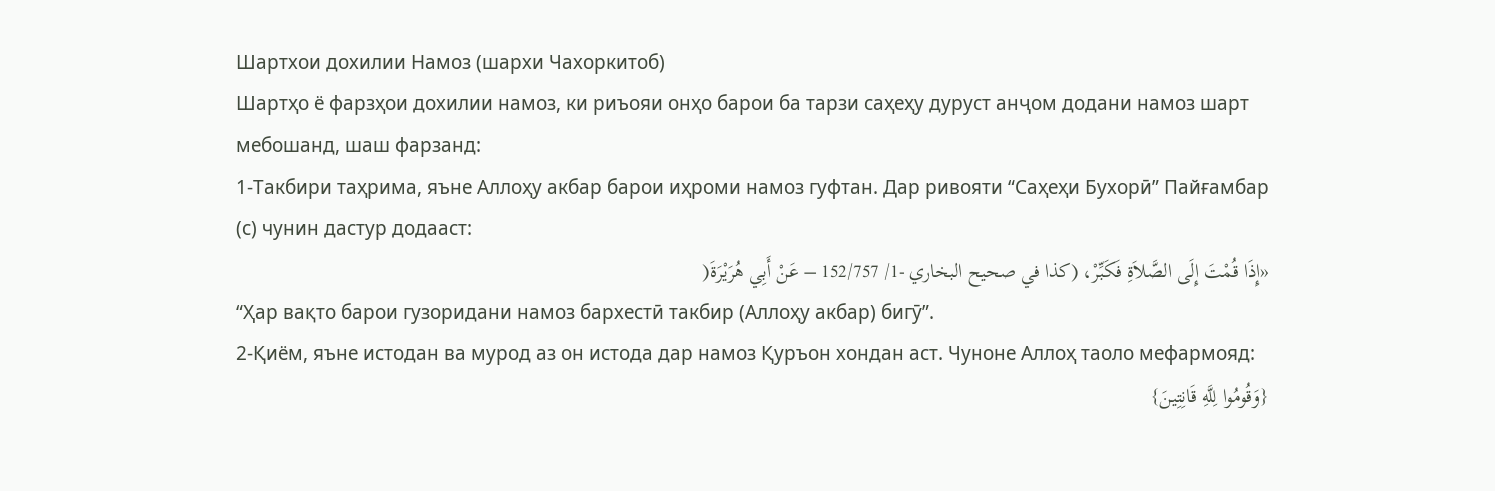Шартхои дохилии Намоз (шархи Чахоркитоб)
Шартҳо ё фарзҳои дохилии намоз, ки риъояи онҳо барои ба тарзи саҳеҳу дуруст анҷом додани намоз шарт мебошанд, шаш фарзанд:
1-Такбири таҳрима, яъне Аллоҳу акбар барои иҳроми намоз гуфтан. Дар ривояти “Саҳеҳи Бухорӣ” Пайғамбар (с) чунин дастур додааст:
«إِذَا قُمْتَ إِلَى الصَّلاَةِ فَكَبِّرْ، (كذا في صحيح البخاري -1/ 152/757 – عَنْ أَبِي هُرَيْرَةَ(
“Ҳар вақто барои гузоридани намоз бархестӣ такбир (Аллоҳу акбар) бигӯ”.
2-Қиём, яъне истодан ва мурод аз он истода дар намоз Қуръон хондан аст. Чуноне Аллоҳ таоло мефармояд:
{وَقُومُوا لِلَّهِ قَانِتِينَ}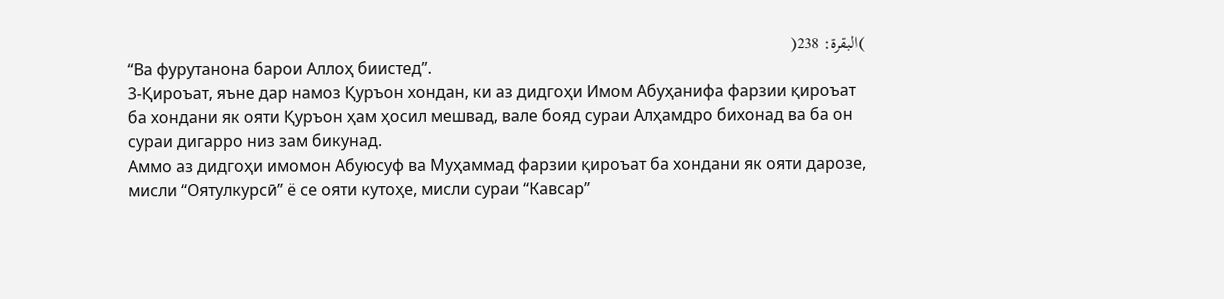)البقرة: 238(
“Ва фурутанона барои Аллоҳ биистед”.
3-Қироъат, яъне дар намоз Қуръон хондан, ки аз дидгоҳи Имом Абуҳанифа фарзии қироъат ба хондани як ояти Қуръон ҳам ҳосил мешвад, вале бояд сураи Алҳамдро бихонад ва ба он сураи дигарро низ зам бикунад.
Аммо аз дидгоҳи имомон Абуюсуф ва Муҳаммад фарзии қироъат ба хондани як ояти дарозе, мисли “Оятулкурсӣ” ё се ояти кутоҳе, мисли сураи “Кавсар”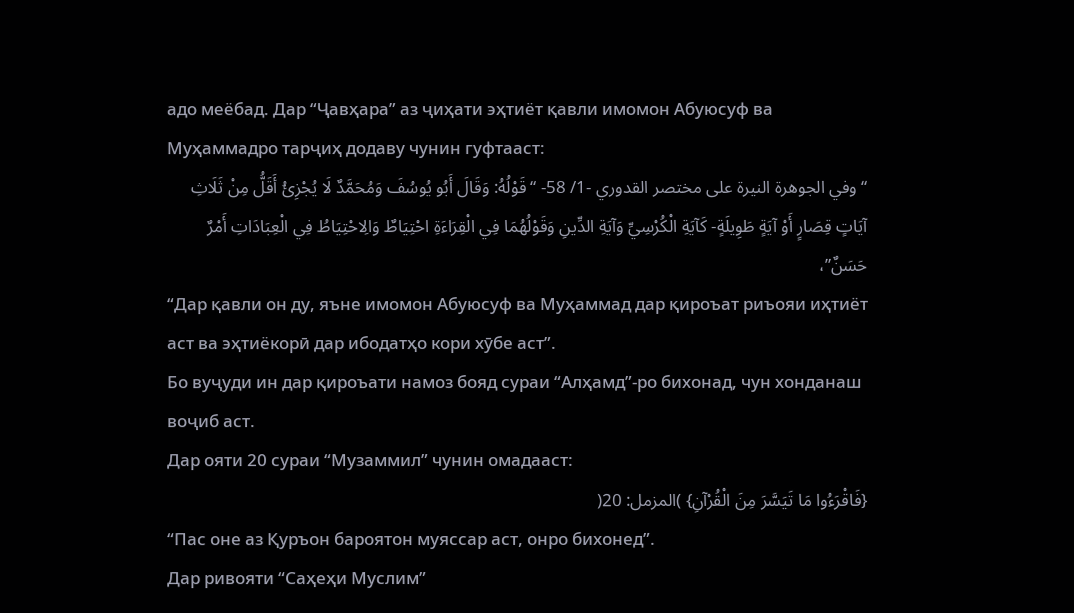адо меёбад. Дар “Ҷавҳара” аз ҷиҳати эҳтиёт қавли имомон Абуюсуф ва Муҳаммадро тарҷиҳ додаву чунин гуфтааст:
“وفي الجوهرة النيرة على مختصر القدوري -1/ 58- “قَوْلُهُ: وَقَالَ أَبُو يُوسُفَ وَمُحَمَّدٌ لَا يُجْزِئُ أَقَلُّ مِنْ ثَلَاثِ آيَاتٍ قِصَارٍ أَوْ آيَةٍ طَوِيلَةٍ- كَآيَةِ الْكُرْسِيِّ وَآيَةِ الدِّينِ وَقَوْلُهُمَا فِي الْقِرَاءَةِ احْتِيَاطٌ وَالِاحْتِيَاطُ فِي الْعِبَادَاتِ أَمْرٌ حَسَنٌ”،
“Дар қавли он ду, яъне имомон Абуюсуф ва Муҳаммад дар қироъат риъояи иҳтиёт аст ва эҳтиёкорӣ дар ибодатҳо кори хӯбе аст”.
Бо вуҷуди ин дар қироъати намоз бояд сураи “Алҳамд”-ро бихонад, чун хонданаш воҷиб аст.
Дар ояти 20 сураи “Музаммил” чунин омадааст:
{فَاقْرَءُوا مَا تَيَسَّرَ مِنَ الْقُرْآنِ} )المزمل: 20(
“Пас оне аз Қуръон бароятон муяссар аст, онро бихонед”.
Дар ривояти “Саҳеҳи Муслим”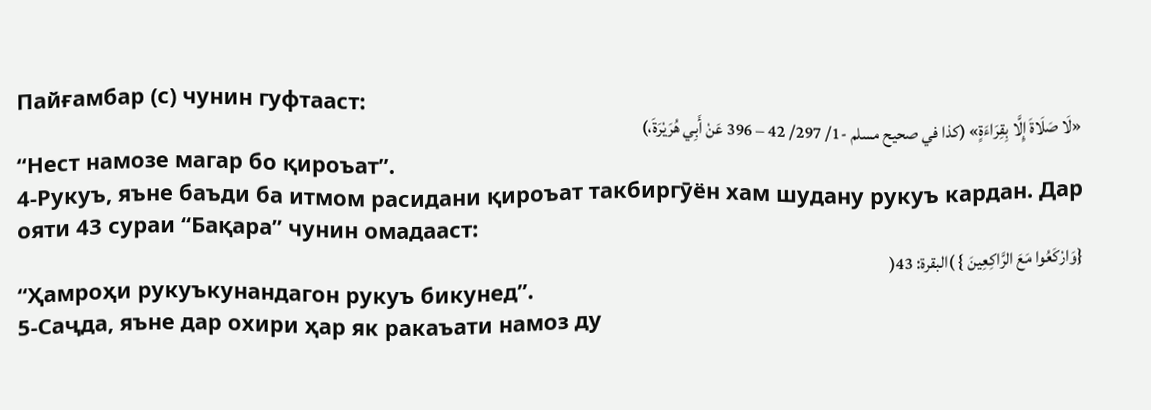Пайғамбар (с) чунин гуфтааст:
«لَا صَلَاةَ إِلَّا بِقِرَاءَةٍ» (كذا في صحيح مسلم -1/ 297/ 42 – 396 عَنْ أَبِي هُرَيْرَةَ،)
“Нест намозе магар бо қироъат”.
4-Рукуъ, яъне баъди ба итмом расидани қироъат такбиргӯён хам шудану рукуъ кардан. Дар ояти 43 сураи “Бақара” чунин омадааст:
{وَارْكَعُوا مَعَ الرَّاكِعِينَ } )البقرة: 43(
“Ҳамроҳи рукуъкунандагон рукуъ бикунед”.
5-Саҷда, яъне дар охири ҳар як ракаъати намоз ду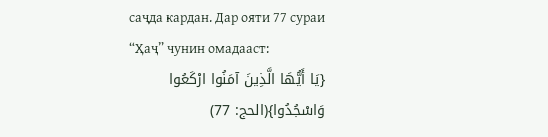саҷда кардан. Дар ояти 77 сураи “Ҳаҷ” чунин омадааст:
{يَا أَيُّهَا الَّذِينَ آمَنُوا ارْكَعُوا وَاسْجُدُوا}(الحج: 77)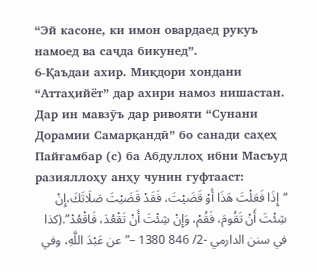“Эй касоне, ки имон овардаед рукуъ намоед ва саҷда бикунед”.
6-Қаъдаи ахир. Миқдори хондани “Аттаҳийёт” дар ахири намоз нишастан. Дар ин мавзӯъ дар ривояти “Сунани Дорамии Самарқандӣ” бо санади саҳеҳ Пайғамбар (с) ба Абдуллоҳ ибни Масъуд разияллоҳу анҳу чунин гуфтааст:
“إِذَا فَعَلْتَ هَذَا أَوْ قَضَيْتَ، فَقَدْ قَضَيْتَ صَلَاتَكَ،إِنْ شِئْتَ أَنْ تَقُومَ، فَقُمْ، وَإِنْ شِئْتَ أَنْ تَقْعُدَ، فَاقْعُدْ”.(كذا في سنن الدارمي -2/ 846 1380 –”عن عَبْدَ اللَّهِ، وفي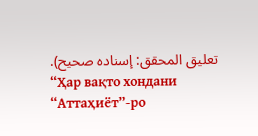تعليق المحقق: إسناده صحيح).
“Ҳар вақто хондани “Аттаҳиёт”-ро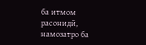ба итмом расонидӣ, намозатро ба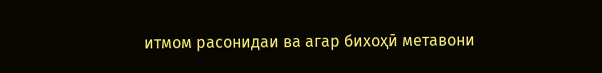итмом расонидаи ва агар бихоҳӣ метавони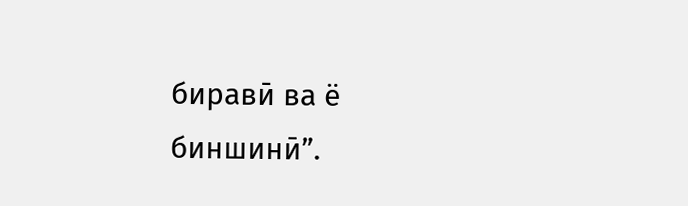биравӣ ва ё биншинӣ”.